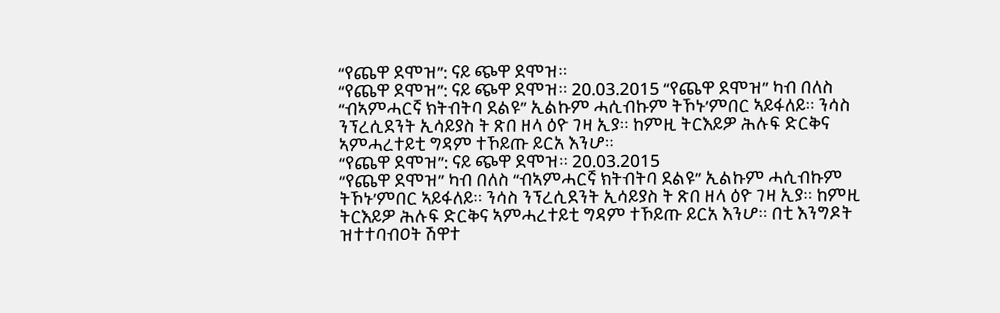“የጨዋ ደሞዝ”: ናይ ጭዋ ደሞዝ።
“የጨዋ ደሞዝ”: ናይ ጭዋ ደሞዝ። 20.03.2015 “የጨዋ ደሞዝ” ካብ በለስ “ብኣምሓርኛ ክትብትባ ደልዩ” ኢልኩም ሓሲብኩም ትኾኑ’ምበር ኣይፋለይ። ንሳስ ንፕረሲደንት ኢሳይያስ ት ጽበ ዘላ ዕዮ ገዛ ኢያ። ከምዚ ትርእይዎ ሕሉፍ ድርቅና ኣምሓረተይቲ ግዳም ተኾይጡ ይርአ እንሆ።
“የጨዋ ደሞዝ”: ናይ ጭዋ ደሞዝ። 20.03.2015
“የጨዋ ደሞዝ” ካብ በለስ “ብኣምሓርኛ ክትብትባ ደልዩ” ኢልኩም ሓሲብኩም ትኾኑ’ምበር ኣይፋለይ። ንሳስ ንፕረሲደንት ኢሳይያስ ት ጽበ ዘላ ዕዮ ገዛ ኢያ። ከምዚ ትርእይዎ ሕሉፍ ድርቅና ኣምሓረተይቲ ግዳም ተኾይጡ ይርአ እንሆ። በቲ እንግዶት ዝተተባብዐት ሽዋተ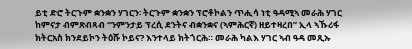ይቲ ድሮ ትርጉም ቋንቋን ሃገርን፡ ትርጉም ቋንቋን ፕሮቶኮልን ጥሒሳ ነቲ ዓዳሚኣ መራሕ ሃገር ከምናታ ብምጽብጻብ “ንምንታይ ፕረሲ ደንትና ብቋንቋና (ኣምሕርኛ) ዘይተዛረበ” ኢላ ኣኹሪፋ ክትርአስ ክንደይኮን ትዕሹ ኮይና? እንተላይ ክትጎርሕ። መራሕ ካልእ ሃገር ኣብ ዓዳ መጺኡ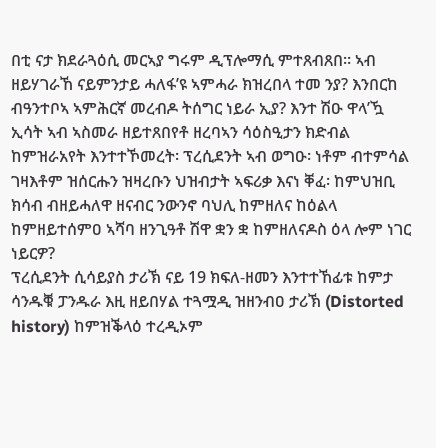በቲ ናታ ክደራጓዕሲ መርኣያ ግሩም ዲፕሎማሲ ምተጸብጸበ። ኣብ ዘይሃገራኸ ናይምንታይ ሓለፋ’ዩ ኣምሓራ ክዝረበላ ተመ ንያ? እንበርከ ብዓንተቦኣ ኣምሕርኛ መረብዶ ትሰግር ነይራ ኢያ? እንተ ሽዑ ዋላ’ዃ ኢሳት ኣብ ኣስመራ ዘይተጸበየቶ ዘረባኣን ሳዕስዒታን ክድብል ከምዝራአየት እንተተኾመረት፡ ፕረሲደንት ኣብ ወግዑ፡ ነቶም ብተምሳል ገዛእቶም ዝሰርሑን ዝዛረቡን ህዝብታት ኣፍሪቃ እናነ ቐፈ፡ ከምህዝቢ ክሳብ ብዘይሓለዋ ዘናብር ንውንኖ ባህሊ ከምዘለና ከዕልላ ከምዘይተሰምዐ ኣሻባ ዘንጊዓቶ ሽዋ ቋን ቋ ከምዘለናዶስ ዕላ ሎም ነገር ነይርዎ?
ፕረሲደንት ሲሳይያስ ታሪኽ ናይ 19 ክፍለ-ዘመን እንተተኸፊቱ ከምታ ሳንዱቑ ፓንዱራ እዚ ዘይበሃል ተጓሟዲ ዝዘንብዐ ታሪኽ (Distorted history) ከምዝቕላዕ ተረዲኦም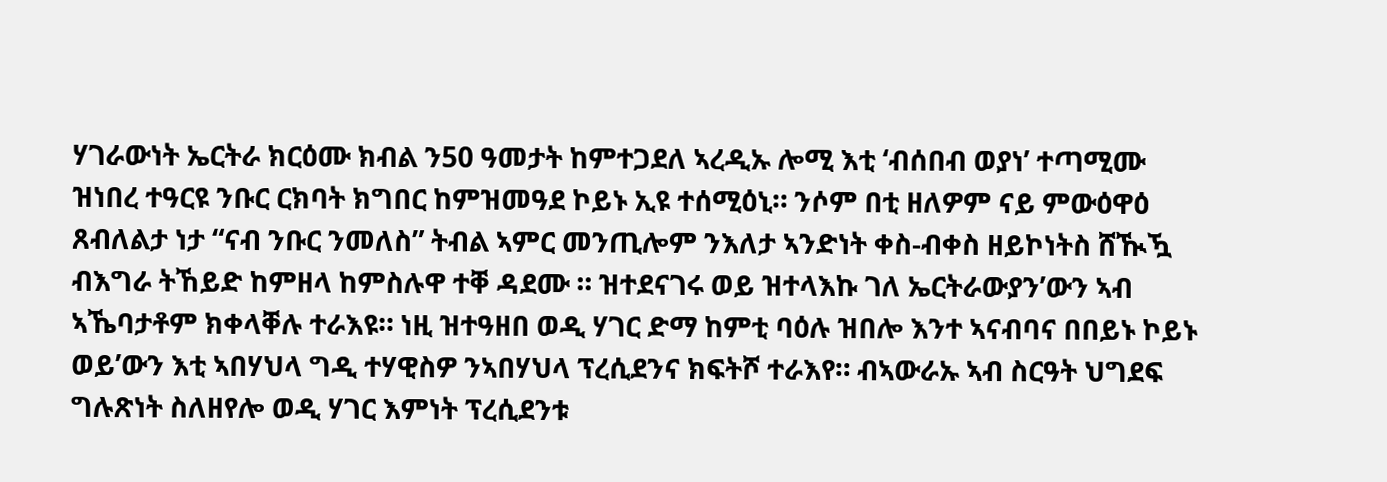ሃገራውነት ኤርትራ ክርዕሙ ክብል ን50 ዓመታት ከምተጋደለ ኣረዲኡ ሎሚ እቲ ‘ብሰበብ ወያነ’ ተጣሚሙ ዝነበረ ተዓርዩ ንቡር ርክባት ክግበር ከምዝመዓደ ኮይኑ ኢዩ ተሰሚዕኒ። ንሶም በቲ ዘለዎም ናይ ምውዕዋዕ ጸብለልታ ነታ “ናብ ንቡር ንመለስ” ትብል ኣምር መንጢሎም ንእለታ ኣንድነት ቀስ-ብቀስ ዘይኮነትስ ሸዂዃ ብእግራ ትኸይድ ከምዘላ ከምስሉዋ ተቐ ዳደሙ ። ዝተደናገሩ ወይ ዝተላእኩ ገለ ኤርትራውያን’ውን ኣብ ኣኼባታቶም ክቀላቐሉ ተራእዩ። ነዚ ዝተዓዘበ ወዲ ሃገር ድማ ከምቲ ባዕሉ ዝበሎ እንተ ኣናብባና በበይኑ ኮይኑ ወይ’ውን እቲ ኣበሃህላ ግዲ ተሃዊስዎ ንኣበሃህላ ፕረሲደንና ክፍትሾ ተራእየ። ብኣውራኡ ኣብ ስርዓት ህግደፍ ግሉጽነት ስለዘየሎ ወዲ ሃገር እምነት ፕረሲደንቱ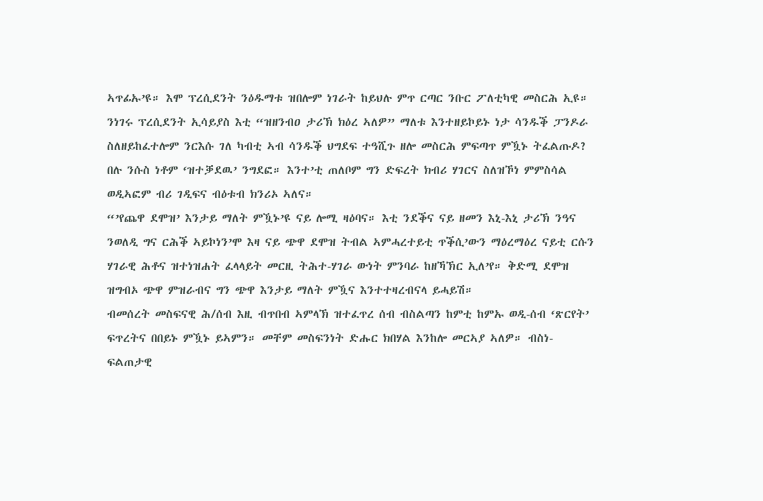ኣጥፊኡ’ዩ። እሞ ፕረሲደንት ንዕዱማቱ ዝበሎም ነገራት ከይህሉ ምጥ ርጣር ንቡር ፖለቲካዊ መስርሕ ኢዩ። ንነገሩ ፕረሲደንት ኢሳይያስ እቲ “ዝዘንብዐ ታሪኽ ክዕረ ኣለዎ” ማለቱ እንተዘይኮይኑ ነታ ሳንዱቕ ፓንዶራ ስለዘይከፈተሎም ንርእሱ ገለ ካብቲ ኣብ ሳንዱቕ ህግደፍ ተዓሺጉ ዘሎ መስርሕ ምፍጣጥ ምዃኑ ትፈልጡዶ? በሉ ንሱስ ነቶም ‘ዝተቓደዉ’ ንግደፎ። እንተ’ቲ ጠለቦም ግን ድፍረት ክብሪ ሃገርና ስለዝኾነ ምምስሳል ወዲኣፎም ብሪ ገዲፍና ብዕቱብ ክንሪኦ ኣለና።
“’የጨዋ ደሞዝ’ እንታይ ማለት ምዃኑ’ዩ ናይ ሎሚ ዛዕባና። እቲ ንደቕና ናይ ዘመን እኒ-እኒ ታሪኽ ንዓና ንወለዲ ግና ርሕቕ ኣይኮነን’ሞ እዛ ናይ ጭዋ ደሞዝ ትብል ኣምሓረተይቲ ጥቕሲ’ውን ማዕረማዕረ ናይቲ ርሱን ሃገራዊ ሕቶና ዝተነዝሐት ፈላላይት መርዚ ትሕተ-ሃገራ ውነት ምንባራ ከዘኻኽር ኢለ’የ። ቅድሚ ደሞዝ ዝግብኦ ጭዋ ምዝራብና ግን ጭዋ እንታይ ማለት ምዃና እንተተዛረብናላ ይሓይሽ።
ብመሰረት መስፍናዊ ሕ/ሰብ እዚ ብጥበብ ኣምላኽ ዝተፈጥረ ሰብ ብስልጣን ከምቲ ከምኡ ወዲ-ሰብ ‘ጽርየት’ ፍጥረትና በበይኑ ምዃኑ ይኣምን። መቸም መስፍንነት ድሑር ክበሃል እንከሎ መርኣያ ኣለዎ። ብስነ-ፍልጠታዊ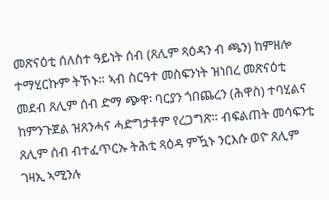መጽናዕቲ ሰለስተ ዓይነት ሰብ (ጸሊም ጻዕዳን ብ ጫን) ከምዘሎ ተማሂርኩም ትኾኑ። ኣብ ስርዓተ መስፍንነት ዝነበረ መጽናዕቲ መደብ ጸሊም ሰብ ድማ ጭዋ፡ ባርያን ጎበጨረን (ሕዋስ) ተባሂልና ከምንጉጀል ዝጸንሓና ሓድግታቶም የረጋግጽ። ብፍልጠት መሳፍንቲ ጸሊም ሰብ ብተፈጥርኡ ትሕቲ ጻዕዳ ምዃኑ ንርእሱ ወዮ ጸሊም ገዛኢ ኣሚንሉ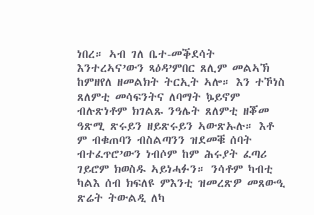ነበረ። ኣብ ገለ ቤተ-መቕደሳት እንተረኣና’ውን ጻዕዳ’ምበር ጸሊም መልኣኽ ከምዘየለ ዘመልክት ትርኢት ኣሎ። እን ተኾነስ ጸለምቲ መሳፍንትና ለባማት ኴይኖም ብሉጽነቶም ክገልጹ ንዓሌት ጸለምቲ ዘቖመ ዓጽሚ ጽሩይን ዘይጽሩይን ኣውጽኡሉ። እቶ ም ብቁጠባን ብስልጣንን ዝደመቑ ሰባት ብተፈጥሮ’ውን ነብሶም ከም ሕሩያት ፈጣሪ ገይሮም ክወስዱ ኣይነሓፉን። ንሳቶም ካብቲ ካልእ ሰብ ክፍለዩ ምእንቲ ዝመረጽዎ መጸውዒ ጽሬት ትውልዲ ለካ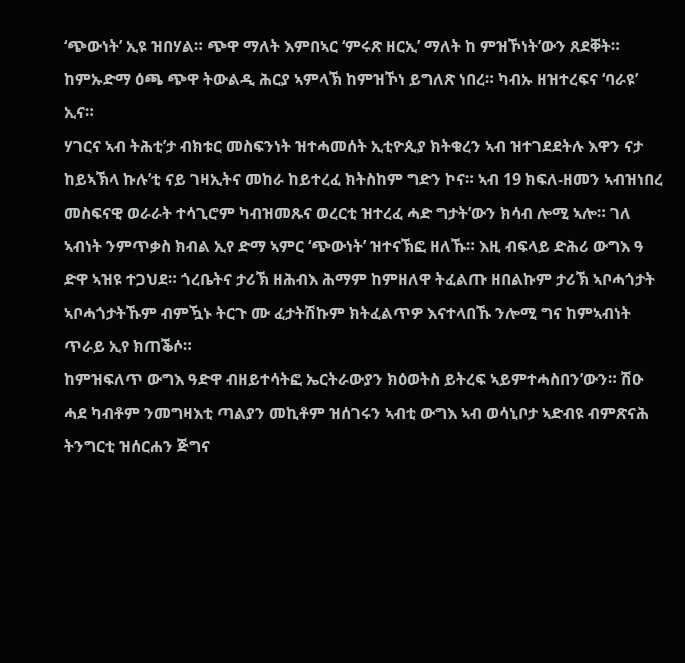‘ጭውነት’ ኢዩ ዝበሃል። ጭዋ ማለት እምበኣር ‘ምሩጽ ዘርኢ’ ማለት ከ ምዝኾነት’ውን ጸደቐት። ከምኡድማ ዕጫ ጭዋ ትውልዲ ሕርያ ኣምላኽ ከምዝኾነ ይግለጽ ነበረ። ካብኡ ዘዝተረፍና ‘ባራዩ’ ኢና።
ሃገርና ኣብ ትሕቲ’ታ ብክቱር መስፍንነት ዝተሓመሰት ኢቲዮጲያ ክትቁረን ኣብ ዝተገደደትሉ እዋን ናታ ከይኣኽላ ኩሉ’ቲ ናይ ገዛኢትና መከራ ከይተረፈ ክትስከም ግድን ኮና። ኣብ 19 ክፍለ-ዘመን ኣብዝነበረ መስፍናዊ ወራራት ተሳጊሮም ካብዝመጹና ወረርቲ ዝተረፈ ሓድ ግታት’ውን ክሳብ ሎሚ ኣሎ። ገለ ኣብነት ንምጥቃስ ክብል ኢየ ድማ ኣምር ‘ጭውነት’ ዝተናኽፎ ዘለኹ። እዚ ብፍላይ ድሕሪ ውግእ ዓ ድዋ ኣዝዩ ተጋህደ። ጎረቤትና ታሪኽ ዘሕብእ ሕማም ከምዘለዋ ትፈልጡ ዘበልኩም ታሪኽ ኣቦሓጎታት ኣቦሓጎታትኹም ብምዃኑ ትርጉ ሙ ፈታትሽኩም ክትፈልጥዎ እናተላበኹ ንሎሚ ግና ከምኣብነት ጥራይ ኢየ ክጠቕሶ።
ከምዝፍለጥ ውግእ ዓድዋ ብዘይተሳትፎ ኤርትራውያን ክዕወትስ ይትረፍ ኣይምተሓስበን’ውን። ሽዑ ሓደ ካብቶም ንመግዛእቲ ጣልያን መኪቶም ዝሰገሩን ኣብቲ ውግእ ኣብ ወሳኒቦታ ኣድብዩ ብምጽናሕ ትንግርቲ ዝሰርሐን ጅግና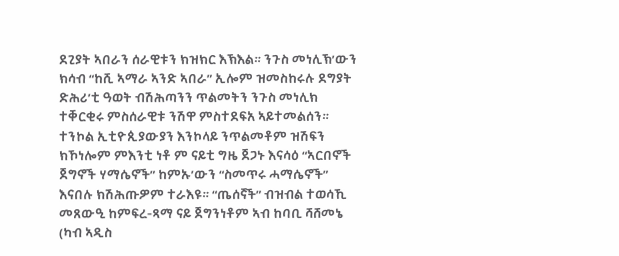ደጊያት ኣበራን ሰራዊቱን ክዝክር እኽእል። ንጉስ መነሊኽ’ውን ክሳብ “ከሺ ኣማራ ኣንድ ኣበራ” ኢሎም ዝመስከሩሉ ደግያት ድሕሪ’ቲ ዓወት ብሽሕጣንን ጥልመትን ንጉስ መነሊክ ተቐርቂሩ ምስሰራዊቱ ንሽዋ ምስተደፍአ ኣይተመልሰን። ተንኮል ኢቲዮጲያውያን እንኮላይ ንጥልመቶም ዝሽፍን ክኾነሎም ምእንቲ ነቶ ም ናይቲ ግዜ ጀጋኑ እናሳዕ “ኣርበኖች ጀግኖች ሃማሴኖች” ከምኡ’ውን “ስመጥሩ ሓማሴኖች” እናበሉ ክሽሕጡዎም ተራእዩ። “ጤሰኛች” ብዝብል ተወሳኺ መጸውዒ ከምፍረ-ጻማ ናይ ጀግንነቶም ኣብ ከባቢ ሻሸመኔ (ካብ ኣዲስ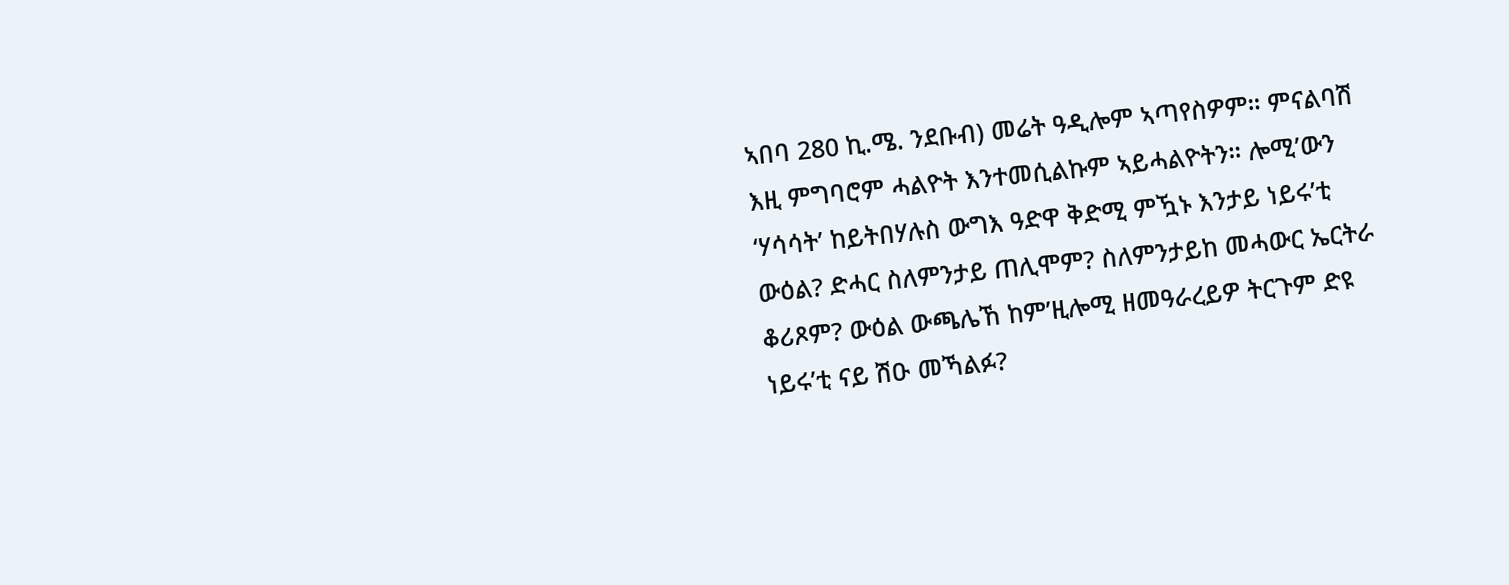ኣበባ 280 ኪ.ሜ. ንደቡብ) መሬት ዓዲሎም ኣጣየስዎም። ምናልባሽ እዚ ምግባሮም ሓልዮት እንተመሲልኩም ኣይሓልዮትን። ሎሚ’ውን ‘ሃሳሳት’ ከይትበሃሉስ ውግእ ዓድዋ ቅድሚ ምዃኑ እንታይ ነይሩ’ቲ ውዕል? ድሓር ስለምንታይ ጠሊሞም? ስለምንታይከ መሓውር ኤርትራ ቆሪጾም? ውዕል ውጫሌኸ ከም’ዚሎሚ ዘመዓራረይዎ ትርጉም ድዩ ነይሩ’ቲ ናይ ሽዑ መኻልፉ?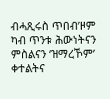ብሓጺሩስ ጥበብ’ዞም ካብ ጥንቱ ሕውነትናን ምስልናን ‘ዝማረኾም’ ቀተልትና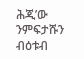ሕጂ’ው ንምፍታሹን ብዕቱብ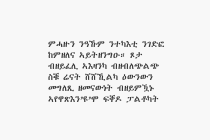ምሓዙን ንዓኹም ንተካእቲ ንገድፎ ከምዘለና ኣይትዘንግዑ። ጾታ ብዘይፈሊ ኣእዛንካ ብዘብለጭልጭ ስቑ ሬናት ሸሸኺልካ ዕውንውን መግለጺ ዘመናውነት ብዘይምዃኑ ኣየዋጽእን’ዩ’ሞ ፍቐዶ ፓልቶካት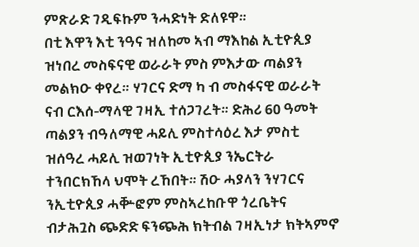ምጽራድ ገዲፍኩም ንሓድነት ድለዩዋ።
በቲ እዋን እቲ ንዓና ዝለከመ ኣብ ማእከል ኢቲዮጲያ ዝነበረ መስፍናዊ ወራራት ምስ ምእታው ጣልያን መልክዑ ቀየረ። ሃገርና ድማ ካ ብ መስፋናዊ ወራራት ናብ ርእሰ-ማላዊ ገዛኢ ተሰጋገረት። ድሕሪ 60 ዓመት ጣልያን ብዓለማዊ ሓይሊ ምስተሳዕረ እታ ምስቲ ዝሰዓረ ሓይሊ ዝወገነት ኢቲዮጲያ ንኤርትራ ተንበርክኸላ ህሞት ረኸበት። ሽዑ ሓያላን ንሃገርና ንኢቲዮጲያ ሓቝፎም ምስኣረከቡዋ ጎረቤትና ብታሕጓስ ጭድድ ፍንጭሕ ክትብል ገዛኢነታ ክትኣምኖ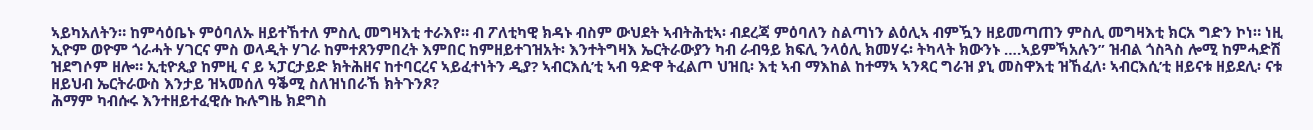ኣይካአለትን። ከምሳዕቤኑ ምዕባለኡ ዘይተኸተለ ምስሊ መግዛእቲ ተራእየ። ብ ፖለቲካዊ ክዳኑ ብስም ውህደት ኣብትሕቲኣ፡ ብደረጃ ምዕባለን ስልጣነን ልዕሊኣ ብምዃን ዘይመጣጠን ምስሊ መግዛእቲ ክርአ ግድን ኮነ። ነዚ ኢዮም ወዮም ጎራሓት ሃገርና ምስ ወላዲት ሃገራ ከምተጸንምበረት እምበር ከምዘይተገዝአት፡ እንተትግዛእ ኤርትራውያን ካብ ራብዓይ ክፍሊ ንላዕሊ ክመሃሩ፡ ትካላት ክውንኑ ….ኣይምኻአሉን” ዝብል ጎስጓስ ሎሚ ከምሓድሽ ዝደግሶም ዘሎ። ኢቲዮጲያ ከምዚ ና ይ ኣፓርታይድ ክትሕዘና ከተባርረና ኣይፈተነትን ዲያ? ኣብርእሲ’ቲ ኣብ ዓድዋ ትፈልጦ ህዝቢ፡ እቲ ኣብ ማእከል ከተማኣ ኣንጻር ግራዝ ያኒ መስዋእቲ ዝኸፈለ፡ ኣብርእሲ’ቲ ዘይናቱ ዘይደሊ፡ ናቱ ዘይህብ ኤርትራውስ እንታይ ዝኣመሰለ ዓቕሚ ስለዝነበራኸ ክትጉንጾ?
ሕማም ካብሱሩ እንተዘይተፈዊሱ ኩሉግዜ ክደግስ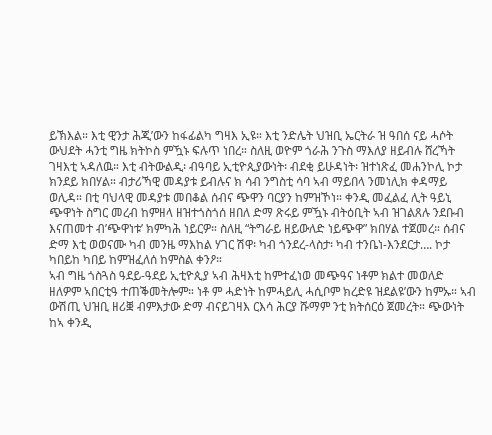ይኽእል። እቲ ዊንታ ሕጂ’ውን ከፋፊልካ ግዛእ ኢዩ። እቲ ንድሌት ህዝቢ ኤርትራ ዝ ዓበሰ ናይ ሓሶት ውህደት ሓንቲ ግዜ ክትኮስ ምዃኑ ፍሉጥ ነበረ። ስለዚ ወዮም ጎራሕ ንጉስ ማእለያ ዘይብሉ ሸረኻት ገዛእቲ ኣዳለዉ። እቲ ብትውልዲ፡ ብዓባይ ኢቲዮጲያውነት፡ ብደቂ ይሁዳነት፡ ዝተነጽፈ መሐንኮሊ ኮታ ክንደይ ክበሃል። ብታሪኻዊ መዳያቱ ይብሉና ክ ሳብ ንግስቲ ሳባ ኣብ ማይበላ ንመነሊክ ቀዳማይ ወሊዳ። በቲ ባህላዊ መዳያቱ መበቆል ሰብና ጭዋን ባርያን ከምዝኾነ። ቀንዲ መፈልፈ ሊት ዓይኒ ጭዋነት ስግር መረብ ከምዘላ ዘዝተጎስጎሰ ዘበለ ድማ ጽሩይ ምዃኑ ብትዕቢት ኣብ ዝገልጸሉ ንደቡብ እናጠመተ ብ’ጭዋነቱ’ ክምካሕ ነይርዎ። ስለዚ “ትግራይ ዘይውለድ ነይጭዋ” ክበሃል ተጀመረ። ሰብና ድማ እቲ ወወናሙ ካብ መንዜ ማእከል ሃገር ሽዋ፡ ካብ ጎንደረ-ላስታ፡ ካብ ተንቤነ-እንደርታ…. ኮታ ካበይከ ካበይ ከምዝፈለሰ ከምስል ቀንዖ።
ኣብ ግዜ ጎስጓስ ዓደይ-ዓደይ ኢቲዮጲያ ኣብ ሕዛእቲ ከምተፈነወ መጭዓና ነቶም ክልተ መወለድ ዘለዎም ኣበርቲዓ ተጠቕመትሎም። ነቶ ም ሓድነት ከምሓይሊ ሓሲቦም ክረድዩ ዝደልዩ’ውን ከምኡ። ኣብ ውሽጢ ህዝቢ ዘሪቛ ብምእታው ድማ ብናይገዛእ ርእሳ ሕርያ ሹማም ንቲ ክትሰርዕ ጀመረት። ጭውነት ከኣ ቀንዲ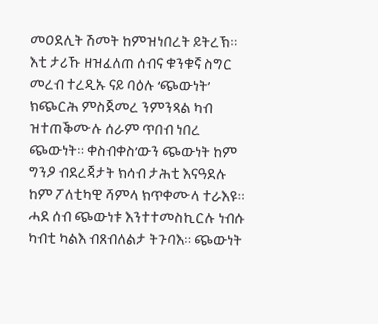መዐደሊት ሽመት ከምዝነበረት ይትረኽ። እቲ ታሪኹ ዘዝፈለጠ ሰብና ቁንቁኛ ስግር መረብ ተረዲኡ ናይ ባዕሉ ‘ጭውነት’ ክጭርሕ ምስጀመረ ንምንጻል ካብ ዝተጠቕሙሉ ሰራም ጥበብ ነበረ ጭውነት። ቀስብቀስ’ውን ጭውነት ከም ግንዖ ብደረጃታት ክሳብ ታሕቲ እናዓደሉ ከም ፖለቲካዊ ሻምላ ክጥቀሙላ ተራእዩ።
ሓደ ሰብ ጭውነቱ እንተተመስኪርሉ ነብሱ ካብቲ ካልእ ብጸብለልታ ትጉባእ። ጭውነት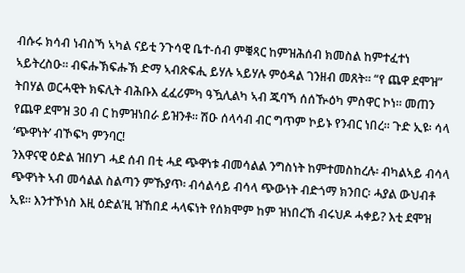ብሱሩ ክሳብ ነብስኻ ኣካል ናይቲ ንጉሳዊ ቤተ-ሰብ ምቑጻር ከምዝሕሰብ ክመስል ከምተፈተነ ኣይትረስዑ። ብፍሑኽፍሑኽ ድማ ኣብጽፍሒ ይሃሉ ኣይሃሉ ምዕዳል ገንዘብ መጸት። “የ ጨዋ ደሞዝ” ትበሃል ወርሓዊት ክፍሊት ብሕቡእ ፈፈሪምካ ዓዃሊልካ ኣብ ጁባኻ ሰሰዂዕካ ምስዋር ኮነ። መጠን የጨዋ ደሞዝ 30 ብ ር ከምዝነበራ ይዝንቶ። ሽዑ ሰላሳብ ብር ግጥም ኮይኑ የንብር ነበረ። ጉድ ኢዩ፡ ሳላ ‘ጭዋነት’ ብኾፍካ ምንባር!
ንእዋናዊ ዕድል ዝበሃገ ሓደ ሰብ በቲ ሓደ ጭዋነቱ ብመሳልል ንግስነት ከምተመስከረሉ፡ ብካልኣይ ብሳላ ጭዋነት ኣብ መሳልል ስልጣን ምኹያጥ፡ ብሳልሳይ ብሳላ ጭውነት ብድጎማ ክንበር፡ ሓያል ውህብቶ ኢዩ። እንተኾነስ እዚ ዕድል’ዚ ዝኸበደ ሓላፍነት የሰክሞም ከም ዝነበረኸ ብሩህዶ ሓቀይ? እቲ ደሞዝ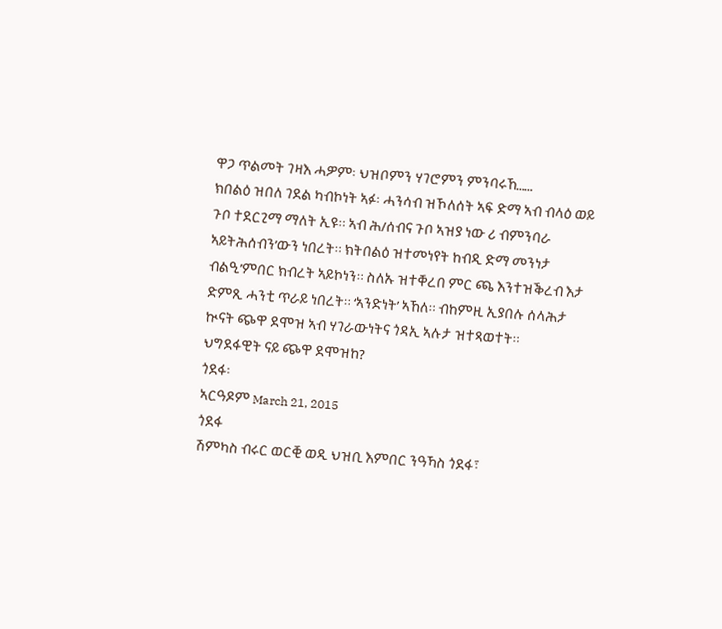ዋጋ ጥልመት ገዛእ ሓዎም፡ ህዝቦምን ሃገሮምን ምንባሩኸ……
ክበልዕ ዝበለ ገደል ካብኮነት ኣፉ፡ ሓንሳብ ዝኾለሰት ኣፍ ድማ ኣብ ብላዕ ወይ ጉቦ ተደርጊማ ማለት ኢዩ። ኣብ ሕ/ሰብና ጉቦ ኣዝያ ነው ሪ ብምንባራ ኣይትሕሰብን’ውን ነበረት። ክትበልዕ ዝተመነየት ከብዲ ድማ መንነታ ብልዒ’ምበር ክብረት ኣይኮነን። ስለኡ ዝተቐረበ ምር ጫ እንተዝቕረብ እታ ድምጺ ሓንቲ ጥራይ ነበረት። ‘ኣንድነት’ ኣኸለ። ብከምዚ ኢያበሉ ሰላሕታ ኲናት ጭዋ ደሞዝ ኣብ ሃገራውነትና ጎዳኢ ኣሉታ ዝተጻወተት።
ህግደፋዊት ናይ ጭዋ ደሞዝከ?
ጎደፋ፡
ኣርዓዶም March 21, 2015
ጎደፋ
ሽምካስ ብሩር ወርቒ ወዲ ህዝቢ እምበር ንዓኻስ ጎደፋ፣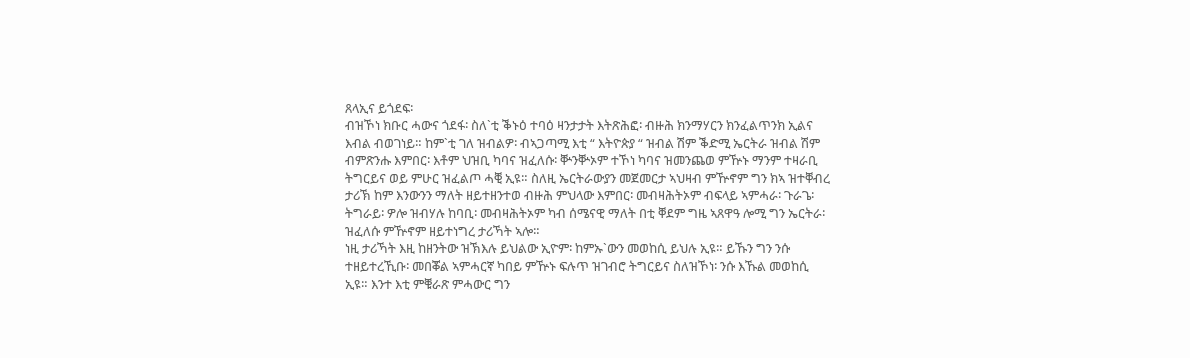ጸላኢና ይጎደፍ፡
ብዝኾነ ክቡር ሓውና ጎደፋ፡ ስለ`ቲ ቕኑዕ ተባዕ ዛንታታት እትጽሕፎ፡ ብዙሕ ክንማሃርን ክንፈልጥንክ ኢልና እብል ብወገነይ። ከም`ቲ ገለ ዝብልዎ፡ ብኣጋጣሚ እቲ “ እትዮጵያ “ ዝብል ሽም ቕድሚ ኤርትራ ዝብል ሽም ብምጽንሑ እምበር፡ እቶም ህዝቢ ካባና ዝፈለሱ፡ ቝንቝኦም ተኾነ ካባና ዝመንጨወ ምዅኑ ማንም ተዛራቢ ትግርይና ወይ ምሁር ዝፈልጦ ሓቒ ኢዩ። ስለዚ ኤርትራውያን መጀመርታ ኣህዛብ ምዅኖም ግን ክኣ ዝተቐብረ ታሪኽ ከም እንውንን ማለት ዘይተዘንተወ ብዙሕ ምህላው እምበር፡ መብዛሕትኦም ብፍላይ ኣምሓራ፡ ጉራጌ፡ ትግራይ፡ ዎሎ ዝብሃሉ ከባቢ፡ መብዛሕትኦም ካብ ሰሜናዊ ማለት በቲ ቐደም ግዜ ኣጸዋዓ ሎሚ ግን ኤርትራ፡ ዝፈለሱ ምዅኖም ዘይተነግረ ታሪኻት ኣሎ።
ነዚ ታሪኻት እዚ ከዘንትው ዝኽእሉ ይህልው ኢዮም፡ ከምኡ`ውን መወከሲ ይህሉ ኢዩ። ይኹን ግን ንሱ ተዘይተረኺቡ፡ መበቖል ኣምሓርኛ ካበይ ምዅኑ ፍሉጥ ዝገብሮ ትግርይና ስለዝኾነ፡ ንሱ እኹል መወከሲ ኢዩ። እንተ እቲ ምቑራጽ ምሓውር ግን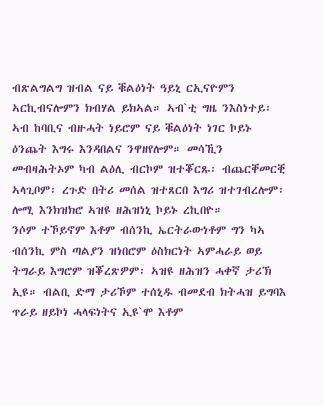ብጽልግልግ ዝብል ናይ ቑልዕነት ዓይኒ ርኢናዮምን ኣርኪብናሎምን ክብሃል ይክኣል። ኣብ`ቲ ግዜ ንእስነተይ፡ ኣብ ከባቢና ብዙሓት ነይሮም ናይ ቑልዕነት ነገር ኮይኑ ዕንጨት እግሩ እንዳበልና ንዋዘየሎም። መሳኺን መብዛሕትኦም ካብ ልዕሊ ብርኮም ዝተቖርጹ፡ ብጨርቐመርቒ ኣላጊቦም፡ ረጉድ በትሪ መሰል ዝተጸርበ እግሪ ዝተገብረሎም፡ ሎሚ እንክዝክሮ ኣዝዩ ዘሕዝነኒ ኮይኑ ረኪበዮ።
ንሶም ተኾይኖም እቶም ብሰንኪ ኤርትራውነቶም ግን ካኣ ብሰንኪ ምስ ጣልያን ዝነበሮም ዕስክርነት ኣምሓራይ ወይ ትግራይ እግሮም ዝቖረጽዎም፡ ኣዝዩ ዘሕዝን ሓቀኛ ታሪኽ ኢዩ። ብልቢ ድማ ታሪኾም ተሰኒዱ ብመደብ ክትሓዝ ይግባእ ጥራይ ዘይኮነ ሓላፍነትና ኢዩ`ሞ እቶም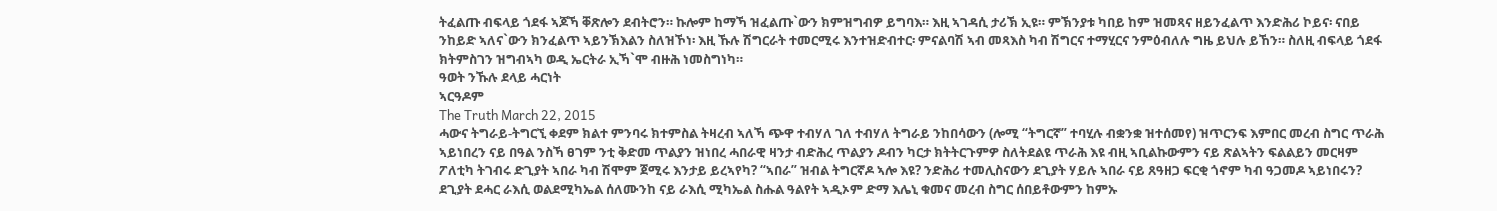ትፈልጡ ብፍላይ ጎደፋ ኣጆኻ ቐጽሎን ደብትሮን። ኩሎም ከማኻ ዝፈልጡ`ውን ክምዝግብዎ ይግባእ። እዚ ኣገዳሲ ታሪኽ ኢዩ። ምኽንያቱ ካበይ ከም ዝመጻና ዘይንፈልጥ እንድሕሪ ኮይና፡ ናበይ ንከይድ ኣለና`ውን ክንፈልጥ ኣይንኽእልን ስለዝኾነ፡ እዚ ኹሉ ሽግርራት ተመርሚሩ እንተዝድብተር፡ ምናልባሽ ኣብ መጻእስ ካብ ሽግርና ተማሂርና ንምዕብለሉ ግዜ ይህሉ ይኸን። ስለዚ ብፍላይ ጎደፋ ክትምስገን ዝግብኣካ ወዲ ኤርትራ ኢኻ`ሞ ብዙሕ ነመስግነካ።
ዓወት ንኹሉ ደላይ ሓርነት
ኣርዓዶም
The Truth March 22, 2015
ሓውና ትግራይ-ትግርኚ ቀደም ክልተ ምንባሩ ክተምስል ትዛረብ ኣለኻ ጭዋ ተብሃለ ገለ ተብሃለ ትግራይ ንከበሳውን (ሎሚ “ትግርኛ” ተባሂሉ ብቋንቋ ዝተሰመየ) ዝጥርንፍ እምበር መረብ ስግር ጥራሕ ኣይነበረን ናይ በዓል ንስኻ ፀገም ንቲ ቅድመ ጥልያን ዝነበረ ሓበራዊ ዛንታ ብድሕረ ጥልያን ዶብን ካርታ ክትትርጉምዎ ስለትደልዩ ጥራሕ እዩ ብዚ ኣቢልኩውምን ናይ ጽልኣትን ፍልልይን መርዛም ፖለቲካ ትገብሩ ድጊያት ኣበራ ካብ ሽሞም ጀሚሩ እንታይ ይረኣየካ? “ኣበራ” ዝብል ትግርኛዶ ኣሎ እዩ? ንድሕሪ ተመሊስናውን ደጊያት ሃይሉ ኣበራ ናይ ጸዓዘጋ ፍርቂ ጎኖም ካብ ዓጋመዶ ኣይነበሩን? ደጊያት ደሓር ራእሲ ወልደሚካኤል ሰለሙንከ ናይ ራእሲ ሚካኤል ስሑል ዓልየት ኣዲኦም ድማ እሌኒ ቁመና መረብ ስግር ሰበይቶውምን ከምኡ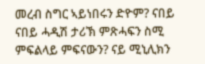መረብ ስግር ኣይነበሩን ድዮም? ናበይ ናበይ ሓዲሽ ታሪኽ ምጽሓፍን ስሚ ምፍልላይ ምፍናውን? ናይ ሚኒሊክን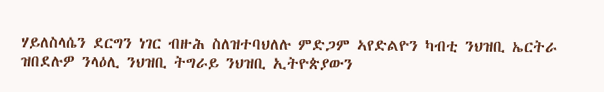ሃይለስላሴን ደርግን ነገር ብዙሕ ስለዝተባህለሉ ምድጋም ኣየድልዮን ካብቲ ንህዝቢ ኤርትራ ዝበደሉዎ ንላዕሊ ንህዝቢ ትግራይ ንህዝቢ ኢትዮጵያውን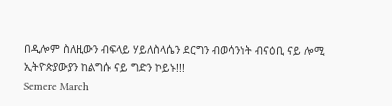በዲሎም ስለዚውን ብፍላይ ሃይለስላሴን ደርግን ብወሳንነት ብናዕቢ ናይ ሎሚ ኢትዮጵያውያን ከልግሱ ናይ ግድን ኮይኑ!!!
Semere March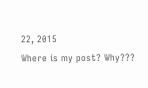22, 2015
Where is my post? Why???